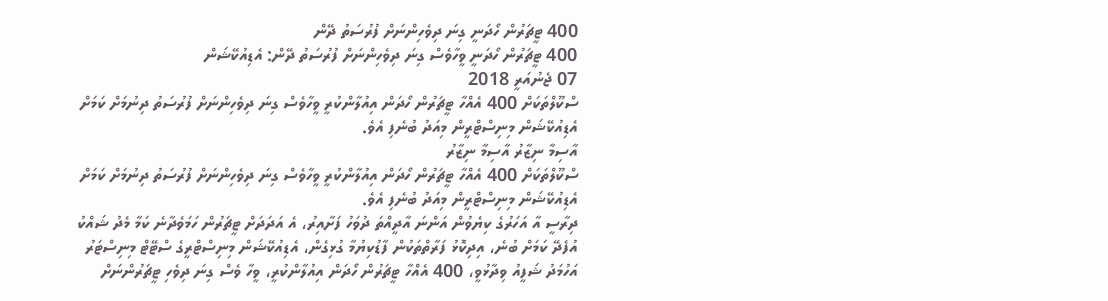400 ޓީޗަރުން ހޯދަނީ ގިނަ ދިވެހިންނަށް ފުރުސަތު ދޭން
400 ޓީޗަރުން ހޯދަނީ ވީހާވެސް ގިނަ ދިވެހިންނަށް ފުރުސަތު ދޭން: އެޑިއުކޭޝަން
07 ޖެނުއަރީ 2018
ސްކޫލްތަކަށް 400 އެއްހާ ޓީޗަރުން ހޯދަން އިއުލާންކުރީ ވީހާވެސް ގިނަ ދިވެހިންނަށް ފުރުސަތު ދިނުމަށް ކަމަށް އެޑިއުކޭޝަން މިނިސްޓްރީން މިއަދު ބުނެފި އެވެ.
އާސިމާ ނިޒާރު އާސިމާ ނިޒާރު
ސްކޫލްތަކަށް 400 އެއްހާ ޓީޗަރުން ހޯދަން އިއުލާންކުރީ ވީހާވެސް ގިނަ ދިވެހިންނަށް ފުރުސަތު ދިނުމަށް ކަމަށް އެޑިއުކޭޝަން މިނިސްޓްރީން މިއަދު ބުނެފި އެވެ.
ދިރާސީ އާ އަހަރުގެ ކިޔެވުން އަންނަ އާދީއްތަ ދުވަހު ފަށާއިރު، އެ އަދަދަށް ޓީޗަރުން ހަމަވެދާނެ ކަމާ މެދު ޝައްކު އުފެދޭ ކަމަށް ބުނެ، އިދިކޮޅު ފަރާތްތަކުން ފާޑުކިޔުމާ ގުޅިގެން، އެޑިއުކޭޝަން މިނިސްޓްރީގެ ސްޓޭޓް މިނިސްޓަރު އަހުމަދު ޝަފީއު ވިދާޅުވީ، 400 އެއްހާ ޓީޗަރުން ހޯދަން އިއުލާންކުރީ، ވީހާ ވެސް ގިނަ ދިވެހި ޓީޗަރުންނަށް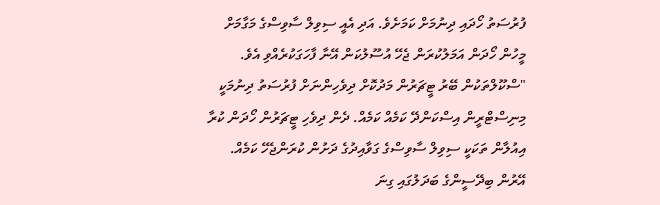ފުރުސަތު ހޯދައި ދިނުމަށް ކަމަށެވެ. އަދި އެއީ ސިވިލް ސާވިސްގެ މަގާމަށް މީހުން ހޯދަން އަމަލުކުރަން ޖެހޭ އުސޫލުކަން އޭނާ ފާހަގަކުރެއްވި އެވެ.
"ސްކޫލްތަކުން ބޭރު ޓީޗަރުން މަދުކޮށް ދިވެހިންނަށް ފުރުސަތު ދިނުމަކީ މިނިސްޓްރީން އިސްކަންދޭ ކަމެއް ކަމެއް. ދެން ދިވެހި ޓީޗަރުން ހޯދަން ކުރާ އިއުލާން ތަކަކީ ސިވިލް ސާވިސްގެ ގަވާއިދުގެ ދަށުން ކުރަންޖެހޭ ކަމެއް. އޭރުން ބިދޭސީންގެ ބަދަލުގައި ގިނަ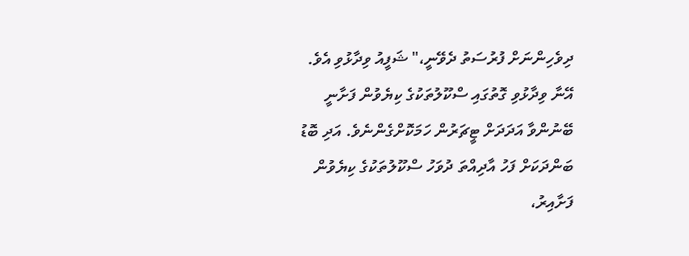ދިވެހިންނަށް ފުރުސަތު ދެވޭނީ،" ޝަފީއު ވިދާޅުވި އެވެ.
އޭނާ ވިދާޅުވި ގޮތުގައި ސްކޫލުތަކުގެ ކިޔެވުން ފަށާނީ ބޭނުންވާ އަދަދަށް ޓީޗަރުން ހަމަކޮށްގެންނެވެ. އަދި ބޮޑު ބަންދަކަށް ފަހު އާދިއްތަ ދުވަހު ސްކޫލުތަކުގެ ކިޔެވުން ފަށާއިރު،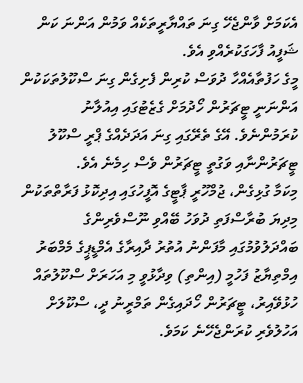އެކަމަށް ވާންޖެހޭ ގިނަ ތައްޔާރީތަކެއް ވަމުން އަންނަ ކަން ޝަފީއު ފާހަގަކުރެއްވި އެވެ.
މީގެ ހަފުތާއެއްހާ ދުވަސް ކުރިން ފެށިގެން ގިނަ ސްކޫލުތަކަކުން އަންނަނީ ޓީޗަރުން ހޯދުމަށް ގެޒެޓުގައި އިއުލާނު ކުރަމުންނެވެ. އޭގެ ތެރޭގައި ގިނަ އަދަދެއްގެ ޕްރީ ސްކޫލު ޓީޗަރުންނާއި ވަގުތީ ޓީޗަރުން ވެސް ހިމެނެ އެވެ.
މިކަމާ ގުޅިގެން، ޖުމްހޫރީ ޕާޓީގެ އޮފީހުގައި އިދިކޮޅު ފަރާތްތަކުން މިދިޔަ ބުރާސްފަތި ދުވަހު ބޭއްވި ނޫސްވެރިންގެ ބައްދަލުވުމުގައި މާފަންނު އުތުރު ދާއިރާގެ އެމްޑީޕީގެ މެމްބަރު އިމްތިޔާޒު ފަހުމީ (އިންތި) ވިދާޅުވީ މި އަހަރަށް ސްކޫލުތައް ހުޅުވޭއިރު، ޓީޗަރުން ހޯދައިގެން ތަމްރީނު ދީ، ސްކޫލަށް އަހުލުވެރި ކުރަންޖެހޭނެ ކަމަވެ.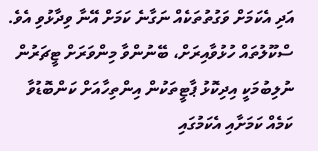އަދި އެކަމަށް ވަގުތުތަކެއް ނަގާނެ ކަމަށް އޭނާ ވިދާޅުވި އެވެ.
ސްކޫލުތައް ހުޅުވާއިރަށް، ބޭނުންވާ މިންވަރަށް ޓީޗަރުން ނުލިބުމަކީ އިދިކޮޅު ޕާޓީތަކުން އިންތިހާއަށް ކަންބޮޑުވާ ކަމެއް ކަމަށާއި އެކަމުގައި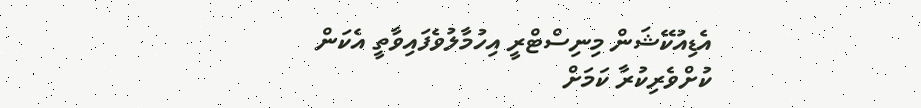އެޑިއުކޭޝަން މިނިސްޓްރީ އިހުމާލުވެފައިވާތީ އެކަން ކުށްވެރިކުރާ ކަމަށް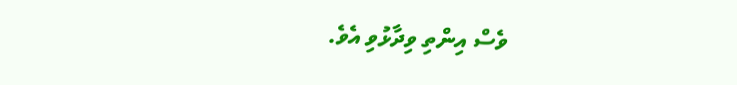ވެސް އިންތި ވިދާޅުވި އެވެ.